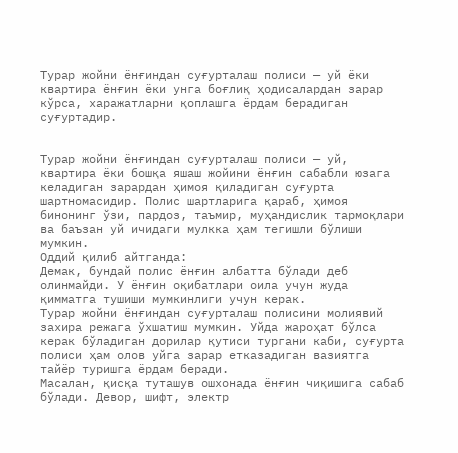Турар жойни ёнғиндан суғурталаш полиси — уй ёки квартира ёнғин ёки унга боғлиқ ҳодисалардан зарар кўрса, харажатларни қоплашга ёрдам берадиган суғуртадир.


Турар жойни ёнғиндан суғурталаш полиси — уй, квартира ёки бошқа яшаш жойини ёнғин сабабли юзага келадиган зарардан ҳимоя қиладиган суғурта шартномасидир. Полис шартларига қараб, ҳимоя бинонинг ўзи, пардоз, таъмир, муҳандислик тармоқлари ва баъзан уй ичидаги мулкка ҳам тегишли бўлиши мумкин.
Оддий қилиб айтганда:
Демак, бундай полис ёнғин албатта бўлади деб олинмайди. У ёнғин оқибатлари оила учун жуда қимматга тушиши мумкинлиги учун керак.
Турар жойни ёнғиндан суғурталаш полисини молиявий захира режага ўхшатиш мумкин. Уйда жароҳат бўлса керак бўладиган дорилар қутиси тургани каби, суғурта полиси ҳам олов уйга зарар етказадиган вазиятга тайёр туришга ёрдам беради.
Масалан, қисқа туташув ошхонада ёнғин чиқишига сабаб бўлади. Девор, шифт, электр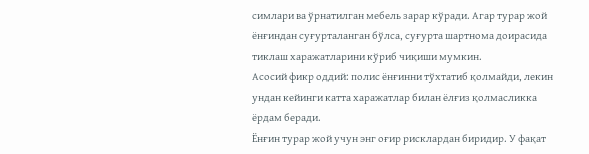симлари ва ўрнатилган мебель зарар кўради. Агар турар жой ёнғиндан суғурталанган бўлса, суғурта шартнома доирасида тиклаш харажатларини кўриб чиқиши мумкин.
Асосий фикр оддий: полис ёнғинни тўхтатиб қолмайди, лекин ундан кейинги катта харажатлар билан ёлғиз қолмасликка ёрдам беради.
Ёнғин турар жой учун энг оғир рисклардан биридир. У фақат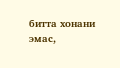битта хонани эмас,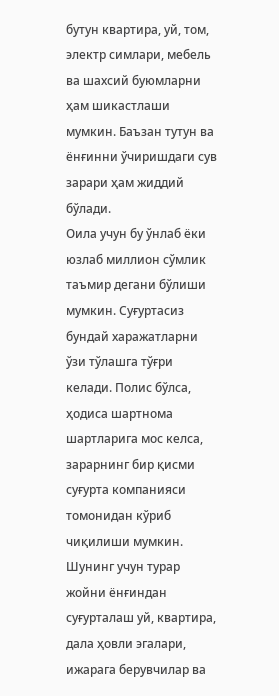бутун квартира, уй, том, электр симлари, мебель ва шахсий буюмларни ҳам шикастлаши мумкин. Баъзан тутун ва ёнғинни ўчиришдаги сув зарари ҳам жиддий бўлади.
Оила учун бу ўнлаб ёки юзлаб миллион сўмлик таъмир дегани бўлиши мумкин. Суғуртасиз бундай харажатларни ўзи тўлашга тўғри келади. Полис бўлса, ҳодиса шартнома шартларига мос келса, зарарнинг бир қисми суғурта компанияси томонидан кўриб чиқилиши мумкин.
Шунинг учун турар жойни ёнғиндан суғурталаш уй, квартира, дала ҳовли эгалари, ижарага берувчилар ва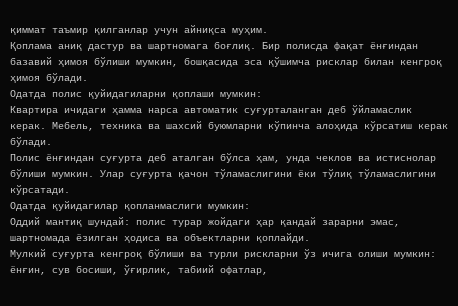қиммат таъмир қилганлар учун айниқса муҳим.
Қоплама аниқ дастур ва шартномага боғлиқ. Бир полисда фақат ёнғиндан базавий ҳимоя бўлиши мумкин, бошқасида эса қўшимча рисклар билан кенгроқ ҳимоя бўлади.
Одатда полис қуйидагиларни қоплаши мумкин:
Квартира ичидаги ҳамма нарса автоматик суғурталанган деб ўйламаслик керак. Мебель, техника ва шахсий буюмларни кўпинча алоҳида кўрсатиш керак бўлади.
Полис ёнғиндан суғурта деб аталган бўлса ҳам, унда чеклов ва истиснолар бўлиши мумкин. Улар суғурта қачон тўламаслигини ёки тўлиқ тўламаслигини кўрсатади.
Одатда қуйидагилар қопланмаслиги мумкин:
Оддий мантиқ шундай: полис турар жойдаги ҳар қандай зарарни эмас, шартномада ёзилган ҳодиса ва объектларни қоплайди.
Мулкий суғурта кенгроқ бўлиши ва турли рискларни ўз ичига олиши мумкин: ёнғин, сув босиши, ўғирлик, табиий офатлар,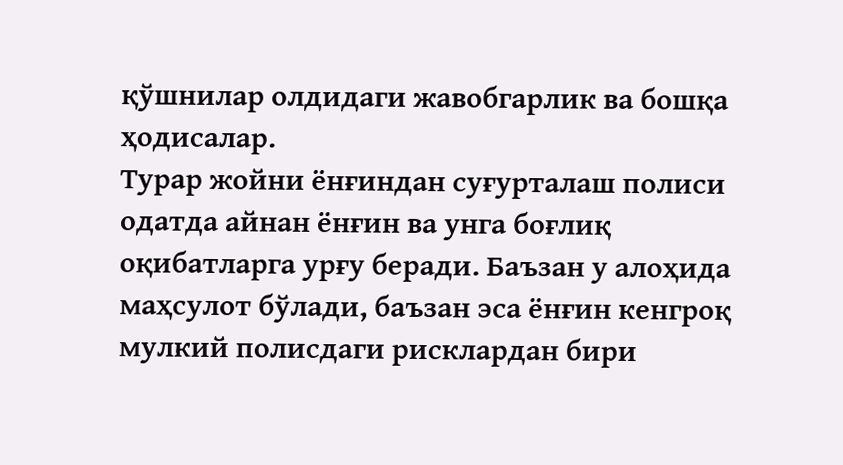қўшнилар олдидаги жавобгарлик ва бошқа ҳодисалар.
Турар жойни ёнғиндан суғурталаш полиси одатда айнан ёнғин ва унга боғлиқ оқибатларга урғу беради. Баъзан у алоҳида маҳсулот бўлади, баъзан эса ёнғин кенгроқ мулкий полисдаги рисклардан бири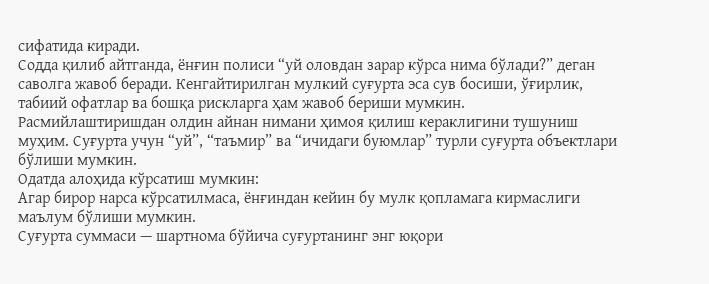сифатида киради.
Содда қилиб айтганда, ёнғин полиси “уй оловдан зарар кўрса нима бўлади?” деган саволга жавоб беради. Кенгайтирилган мулкий суғурта эса сув босиши, ўғирлик, табиий офатлар ва бошқа рискларга ҳам жавоб бериши мумкин.
Расмийлаштиришдан олдин айнан нимани ҳимоя қилиш кераклигини тушуниш муҳим. Суғурта учун “уй”, “таъмир” ва “ичидаги буюмлар” турли суғурта объектлари бўлиши мумкин.
Одатда алоҳида кўрсатиш мумкин:
Агар бирор нарса кўрсатилмаса, ёнғиндан кейин бу мулк қопламага кирмаслиги маълум бўлиши мумкин.
Суғурта суммаси — шартнома бўйича суғуртанинг энг юқори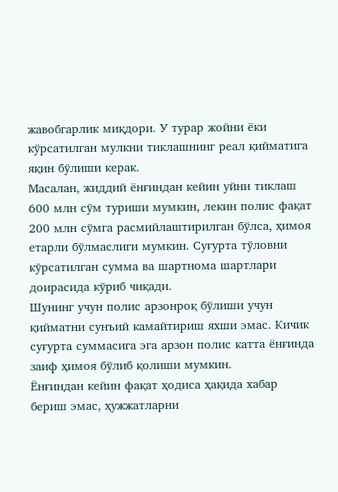жавобгарлик миқдори. У турар жойни ёки кўрсатилган мулкни тиклашнинг реал қийматига яқин бўлиши керак.
Масалан, жиддий ёнғиндан кейин уйни тиклаш 600 млн сўм туриши мумкин, лекин полис фақат 200 млн сўмга расмийлаштирилган бўлса, ҳимоя етарли бўлмаслиги мумкин. Суғурта тўловни кўрсатилган сумма ва шартнома шартлари доирасида кўриб чиқади.
Шунинг учун полис арзонроқ бўлиши учун қийматни сунъий камайтириш яхши эмас. Кичик суғурта суммасига эга арзон полис катта ёнғинда заиф ҳимоя бўлиб қолиши мумкин.
Ёнғиндан кейин фақат ҳодиса ҳақида хабар бериш эмас, ҳужжатларни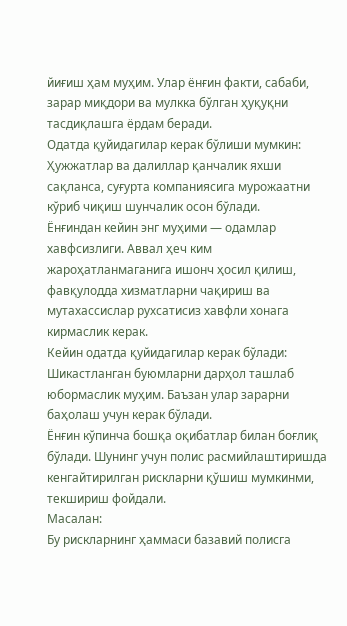йиғиш ҳам муҳим. Улар ёнғин факти, сабаби, зарар миқдори ва мулкка бўлган ҳуқуқни тасдиқлашга ёрдам беради.
Одатда қуйидагилар керак бўлиши мумкин:
Ҳужжатлар ва далиллар қанчалик яхши сақланса, суғурта компаниясига мурожаатни кўриб чиқиш шунчалик осон бўлади.
Ёнғиндан кейин энг муҳими — одамлар хавфсизлиги. Аввал ҳеч ким жароҳатланмаганига ишонч ҳосил қилиш, фавқулодда хизматларни чақириш ва мутахассислар рухсатисиз хавфли хонага кирмаслик керак.
Кейин одатда қуйидагилар керак бўлади:
Шикастланган буюмларни дарҳол ташлаб юбормаслик муҳим. Баъзан улар зарарни баҳолаш учун керак бўлади.
Ёнғин кўпинча бошқа оқибатлар билан боғлиқ бўлади. Шунинг учун полис расмийлаштиришда кенгайтирилган рискларни қўшиш мумкинми, текшириш фойдали.
Масалан:
Бу рискларнинг ҳаммаси базавий полисга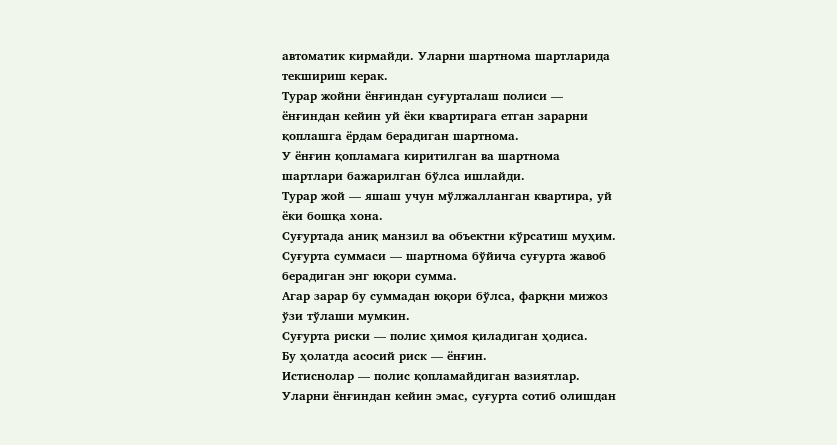автоматик кирмайди. Уларни шартнома шартларида текшириш керак.
Турар жойни ёнғиндан суғурталаш полиси — ёнғиндан кейин уй ёки квартирага етган зарарни қоплашга ёрдам берадиган шартнома.
У ёнғин қопламага киритилган ва шартнома шартлари бажарилган бўлса ишлайди.
Турар жой — яшаш учун мўлжалланган квартира, уй ёки бошқа хона.
Суғуртада аниқ манзил ва объектни кўрсатиш муҳим.
Суғурта суммаси — шартнома бўйича суғурта жавоб берадиган энг юқори сумма.
Агар зарар бу суммадан юқори бўлса, фарқни мижоз ўзи тўлаши мумкин.
Суғурта риски — полис ҳимоя қиладиган ҳодиса.
Бу ҳолатда асосий риск — ёнғин.
Истиснолар — полис қопламайдиган вазиятлар.
Уларни ёнғиндан кейин эмас, суғурта сотиб олишдан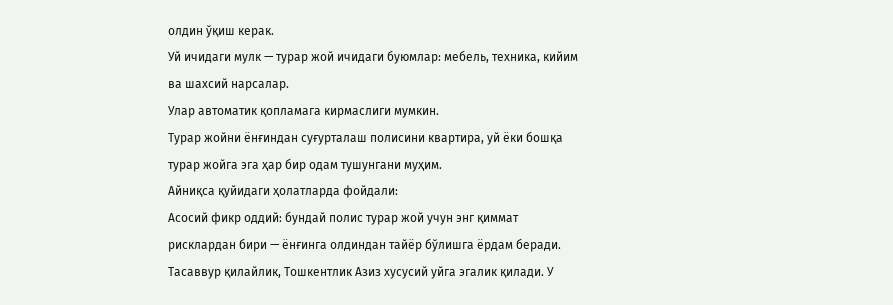олдин ўқиш керак.
Уй ичидаги мулк — турар жой ичидаги буюмлар: мебель, техника, кийим ва шахсий нарсалар.
Улар автоматик қопламага кирмаслиги мумкин.
Турар жойни ёнғиндан суғурталаш полисини квартира, уй ёки бошқа турар жойга эга ҳар бир одам тушунгани муҳим.
Айниқса қуйидаги ҳолатларда фойдали:
Асосий фикр оддий: бундай полис турар жой учун энг қиммат рисклардан бири — ёнғинга олдиндан тайёр бўлишга ёрдам беради.
Тасаввур қилайлик, Тошкентлик Азиз хусусий уйга эгалик қилади. У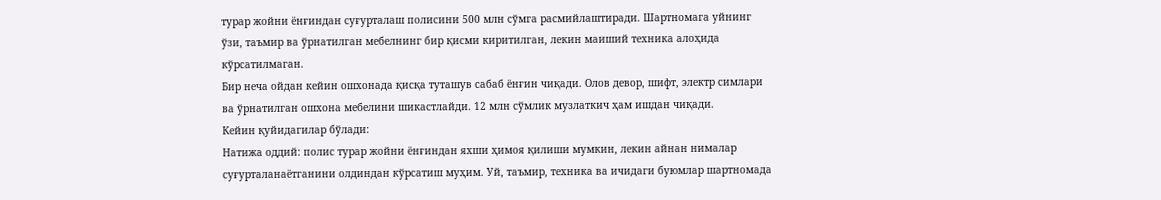турар жойни ёнғиндан суғурталаш полисини 500 млн сўмга расмийлаштиради. Шартномага уйнинг ўзи, таъмир ва ўрнатилган мебелнинг бир қисми киритилган, лекин маиший техника алоҳида кўрсатилмаган.
Бир неча ойдан кейин ошхонада қисқа туташув сабаб ёнғин чиқади. Олов девор, шифт, электр симлари ва ўрнатилган ошхона мебелини шикастлайди. 12 млн сўмлик музлаткич ҳам ишдан чиқади.
Кейин қуйидагилар бўлади:
Натижа оддий: полис турар жойни ёнғиндан яхши ҳимоя қилиши мумкин, лекин айнан нималар суғурталанаётганини олдиндан кўрсатиш муҳим. Уй, таъмир, техника ва ичидаги буюмлар шартномада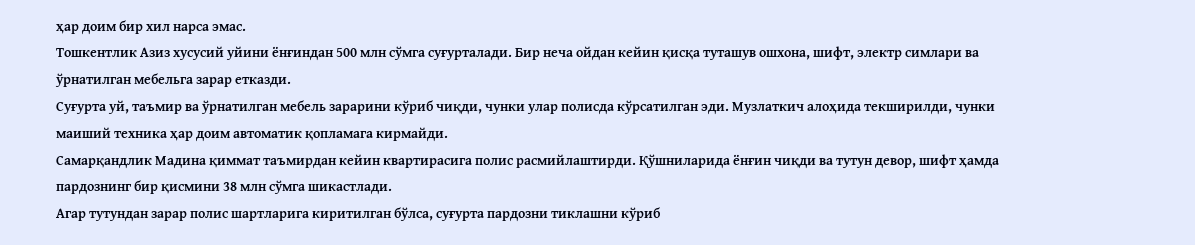ҳар доим бир хил нарса эмас.
Тошкентлик Азиз хусусий уйини ёнғиндан 500 млн сўмга суғурталади. Бир неча ойдан кейин қисқа туташув ошхона, шифт, электр симлари ва ўрнатилган мебельга зарар етказди.
Суғурта уй, таъмир ва ўрнатилган мебель зарарини кўриб чиқди, чунки улар полисда кўрсатилган эди. Музлаткич алоҳида текширилди, чунки маиший техника ҳар доим автоматик қопламага кирмайди.
Самарқандлик Мадина қиммат таъмирдан кейин квартирасига полис расмийлаштирди. Қўшниларида ёнғин чиқди ва тутун девор, шифт ҳамда пардознинг бир қисмини 38 млн сўмга шикастлади.
Агар тутундан зарар полис шартларига киритилган бўлса, суғурта пардозни тиклашни кўриб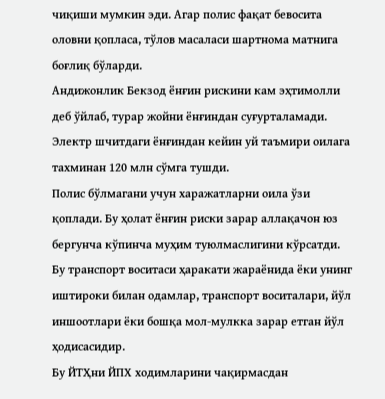чиқиши мумкин эди. Агар полис фақат бевосита оловни қопласа, тўлов масаласи шартнома матнига боғлиқ бўларди.
Андижонлик Бекзод ёнғин рискини кам эҳтимолли деб ўйлаб, турар жойни ёнғиндан суғурталамади. Электр шчитдаги ёнғиндан кейин уй таъмири оилага тахминан 120 млн сўмга тушди.
Полис бўлмагани учун харажатларни оила ўзи қоплади. Бу ҳолат ёнғин риски зарар аллақачон юз бергунча кўпинча муҳим туюлмаслигини кўрсатди.
Бу транспорт воситаси ҳаракати жараёнида ёки унинг иштироки билан одамлар, транспорт воситалари, йўл иншоотлари ёки бошқа мол-мулкка зарар етган йўл ҳодисасидир.
Бу ЙТҲни ЙПХ ходимларини чақирмасдан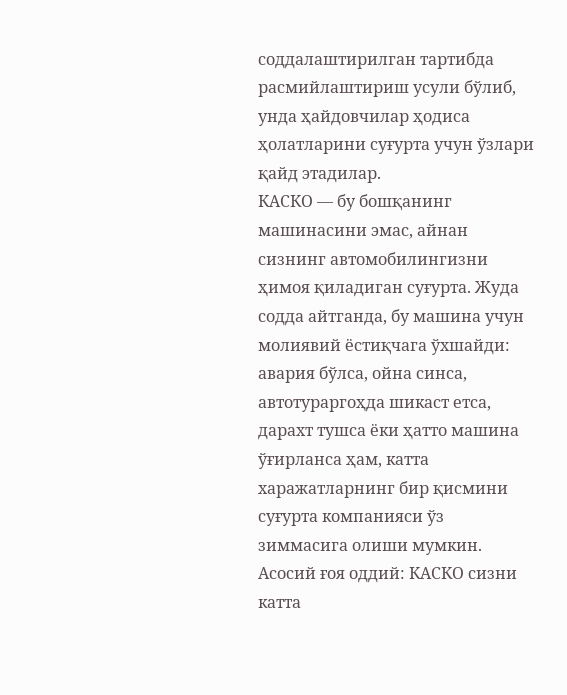соддалаштирилган тартибда расмийлаштириш усули бўлиб, унда ҳайдовчилар ҳодиса ҳолатларини суғурта учун ўзлари қайд этадилар.
КАСКО — бу бошқанинг машинасини эмас, айнан сизнинг автомобилингизни ҳимоя қиладиган суғурта. Жуда содда айтганда, бу машина учун молиявий ёстиқчага ўхшайди: авария бўлса, ойна синса, автотураргоҳда шикаст етса, дарахт тушса ёки ҳатто машина ўғирланса ҳам, катта харажатларнинг бир қисмини суғурта компанияси ўз зиммасига олиши мумкин. Асосий ғоя оддий: КАСКО сизни катта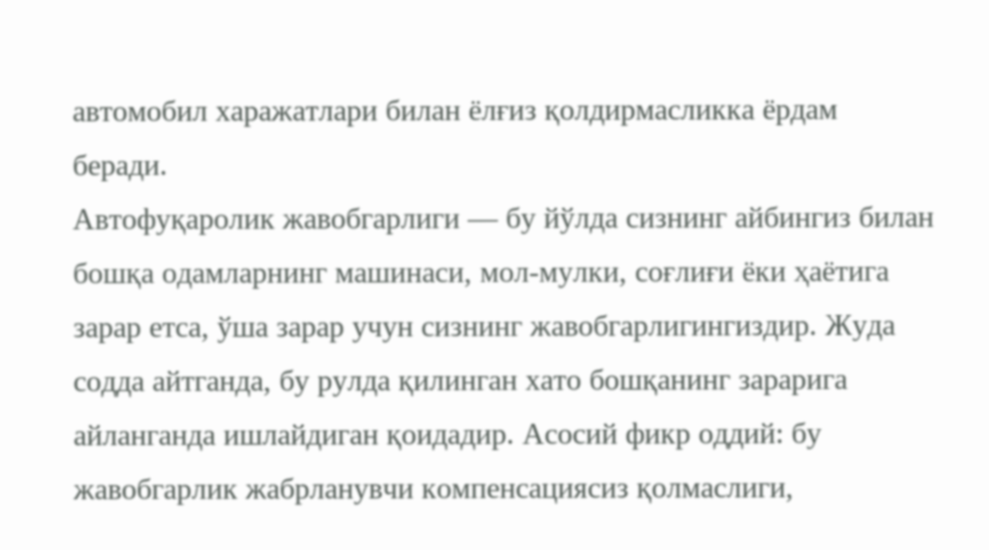автомобил харажатлари билан ёлғиз қолдирмасликка ёрдам беради.
Автофуқаролик жавобгарлиги — бу йўлда сизнинг айбингиз билан бошқа одамларнинг машинаси, мол-мулки, соғлиғи ёки ҳаётига зарар етса, ўша зарар учун сизнинг жавобгарлигингиздир. Жуда содда айтганда, бу рулда қилинган хато бошқанинг зарарига айланганда ишлайдиган қоидадир. Асосий фикр оддий: бу жавобгарлик жабрланувчи компенсациясиз қолмаслиги,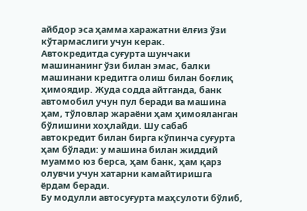айбдор эса ҳамма харажатни ёлғиз ўзи кўтармаслиги учун керак.
Автокредитда суғурта шунчаки машинанинг ўзи билан эмас, балки машинани кредитга олиш билан боғлиқ ҳимоядир. Жуда содда айтганда, банк автомобил учун пул беради ва машина ҳам, тўловлар жараёни ҳам ҳимояланган бўлишини хоҳлайди. Шу сабаб автокредит билан бирга кўпинча суғурта ҳам бўлади: у машина билан жиддий муаммо юз берса, ҳам банк, ҳам қарз олувчи учун хатарни камайтиришга ёрдам беради.
Бу модулли автосуғурта маҳсулоти бўлиб,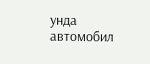унда автомобил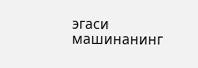эгаси машинанинг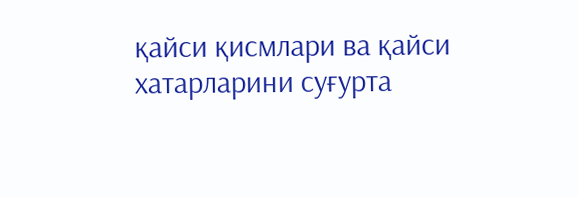қайси қисмлари ва қайси хатарларини суғурта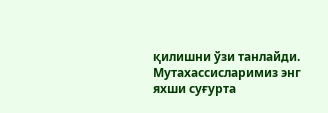қилишни ўзи танлайди.
Мутахассисларимиз энг яхши суғурта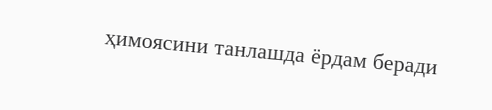ҳимоясини танлашда ёрдам беради